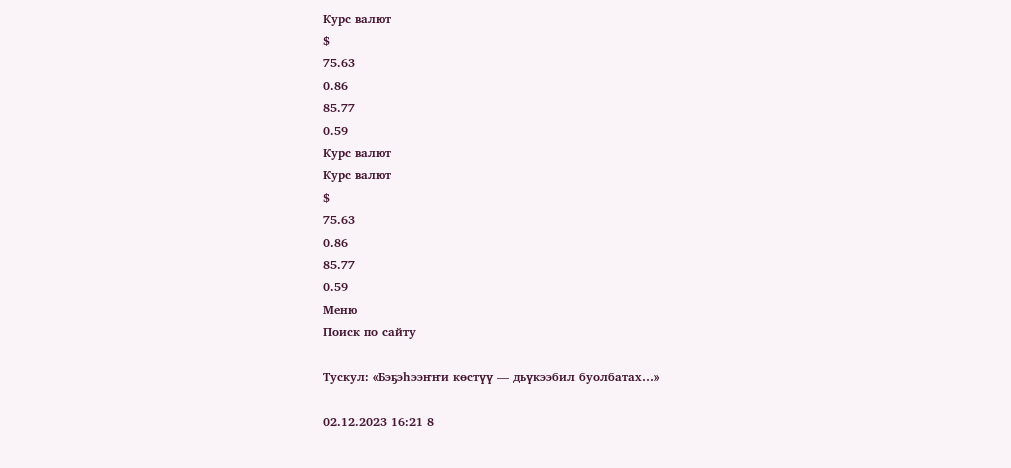Курс валют
$
75.63
0.86
85.77
0.59
Курс валют
Курс валют
$
75.63
0.86
85.77
0.59
Меню
Поиск по сайту

Тускул: «Бэҕэһээҥҥи көстүү — дьүкээбил буолбатах…»

02.12.2023 16:21 8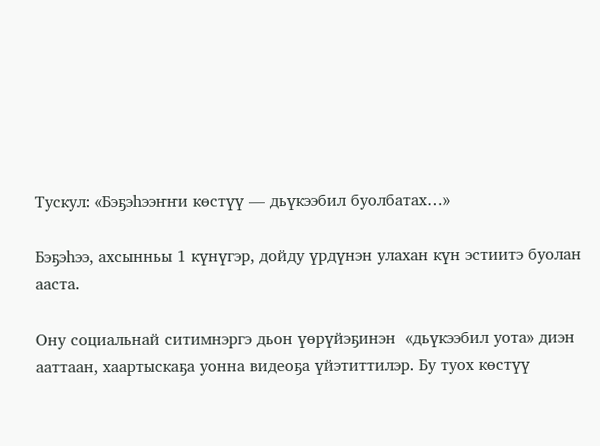Тускул: «Бэҕэһээҥҥи көстүү — дьүкээбил буолбатах…»

Бэҕэһээ, ахсынньы 1 күнүгэр, дойду үрдүнэн улахан күн эстиитэ буолан ааста.

Ону социальнай ситимнэргэ дьон үөрүйэҕинэн  «дьүкээбил уота» диэн ааттаан, хаартыскаҕа уонна видеоҕа үйэтиттилэр. Бу туох көстүү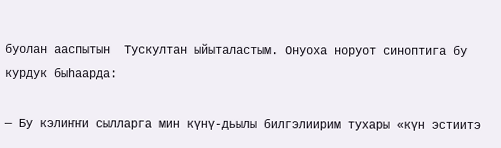буолан ааспытын  Тускултан ыйыталастым. Онуоха норуот синоптига бу курдук быһаарда:

— Бу кэлиҥҥи сылларга мин күнү-дьылы билгэлиирим тухары «күн эстиитэ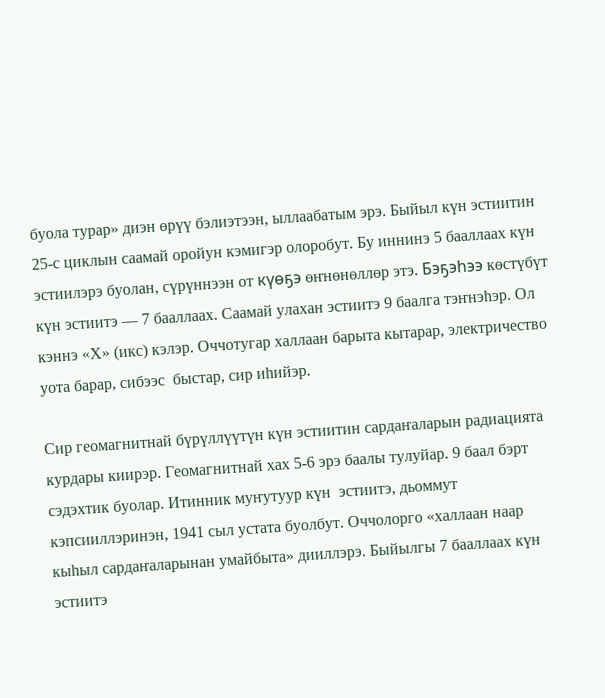буола турар» диэн өрүү бэлиэтээн, ыллаабатым эрэ. Быйыл күн эстиитин 25-с циклын саамай оройун кэмигэр олоробут. Бу иннинэ 5 бааллаах күн эстиилэрэ буолан, сүрүннээн от күөҕэ өҥнөнөллөр этэ. Бэҕэһээ көстүбүт күн эстиитэ — 7 бааллаах. Саамай улахан эстиитэ 9 баалга тэҥнэһэр. Ол кэннэ «Х» (икс) кэлэр. Оччотугар халлаан барыта кытарар, электричество уота барар, сибээс  быстар, сир иһийэр.

Сир геомагнитнай бүрүллүүтүн күн эстиитин сардаҥаларын радиацията курдары киирэр. Геомагнитнай хах 5-6 эрэ баалы тулуйар. 9 баал бэрт сэдэхтик буолар. Итинник муҥутуур күн  эстиитэ, дьоммут кэпсииллэринэн, 1941 сыл устата буолбут. Оччолорго «халлаан наар кыһыл сардаҥаларынан умайбыта» дииллэрэ. Быйылгы 7 бааллаах күн эстиитэ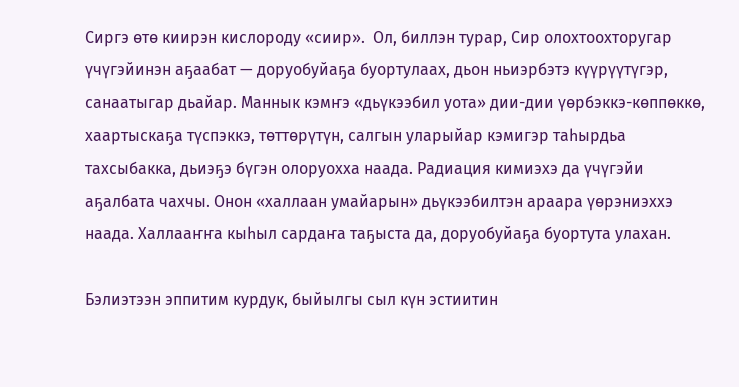Сиргэ өтө киирэн кислороду «сиир».  Ол, биллэн турар, Сир олохтоохторугар үчүгэйинэн аҕаабат — доруобуйаҕа буортулаах, дьон ньиэрбэтэ күүрүүтүгэр, санаатыгар дьайар. Маннык кэмҥэ «дьүкээбил уота» дии-дии үөрбэккэ-көппөккө,  хаартыскаҕа түспэккэ, төттөрүтүн, салгын уларыйар кэмигэр таһырдьа тахсыбакка, дьиэҕэ бүгэн олоруохха наада. Радиация кимиэхэ да үчүгэйи аҕалбата чахчы. Онон «халлаан умайарын» дьүкээбилтэн араара үөрэниэххэ наада. Халлааҥҥа кыһыл сардаҥа таҕыста да, доруобуйаҕа буортута улахан.

Бэлиэтээн эппитим курдук, быйылгы сыл күн эстиитин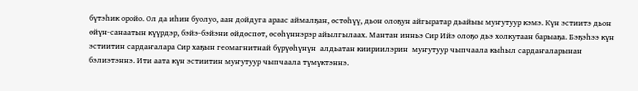бүтэһик оройо. Ол да иһин буолуо, аан дойдуга араас аймалҕан, өстөһүү, дьон олоҕун айгыратар дьайыы муҥутуур кэмэ. Күн эстиитэ дьон өйүн-санаатын күүрдэр, бэйэ-бэйэни өйдөспөт, өсөһүннэрэр айылгылаах. Мантан инньэ Сир Ийэ олоҕо дьэ холкутаан барыаҕа. Бэҕэһээ күн эстиитин сардаҥалара Сир хаҕын геомагнитнай бүрүөһүнүн  алдьатан киириилэрин  муҥутуур чыпчаала кыһыл сардаҥаларынан бэлиэтэннэ. Ити аата күн эстиитин муҥутуур чыпчаала түмүктэннэ.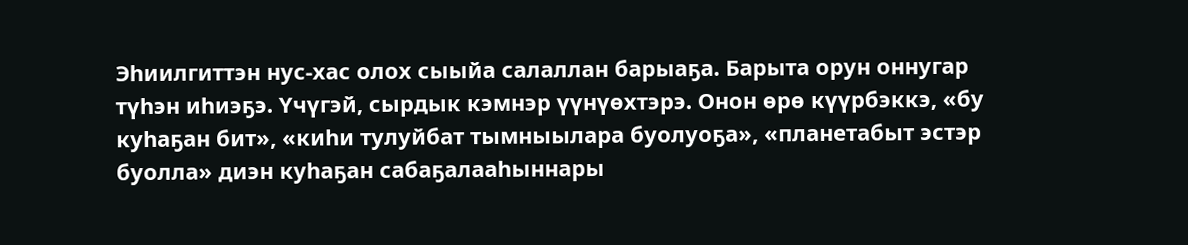Эһиилгиттэн нус-хас олох сыыйа салаллан барыаҕа. Барыта орун оннугар түһэн иһиэҕэ. Үчүгэй, сырдык кэмнэр үүнүөхтэрэ. Онон өрө күүрбэккэ, «бу куһаҕан бит», «киһи тулуйбат тымныылара буолуоҕа», «планетабыт эстэр буолла» диэн куһаҕан сабаҕалааһыннары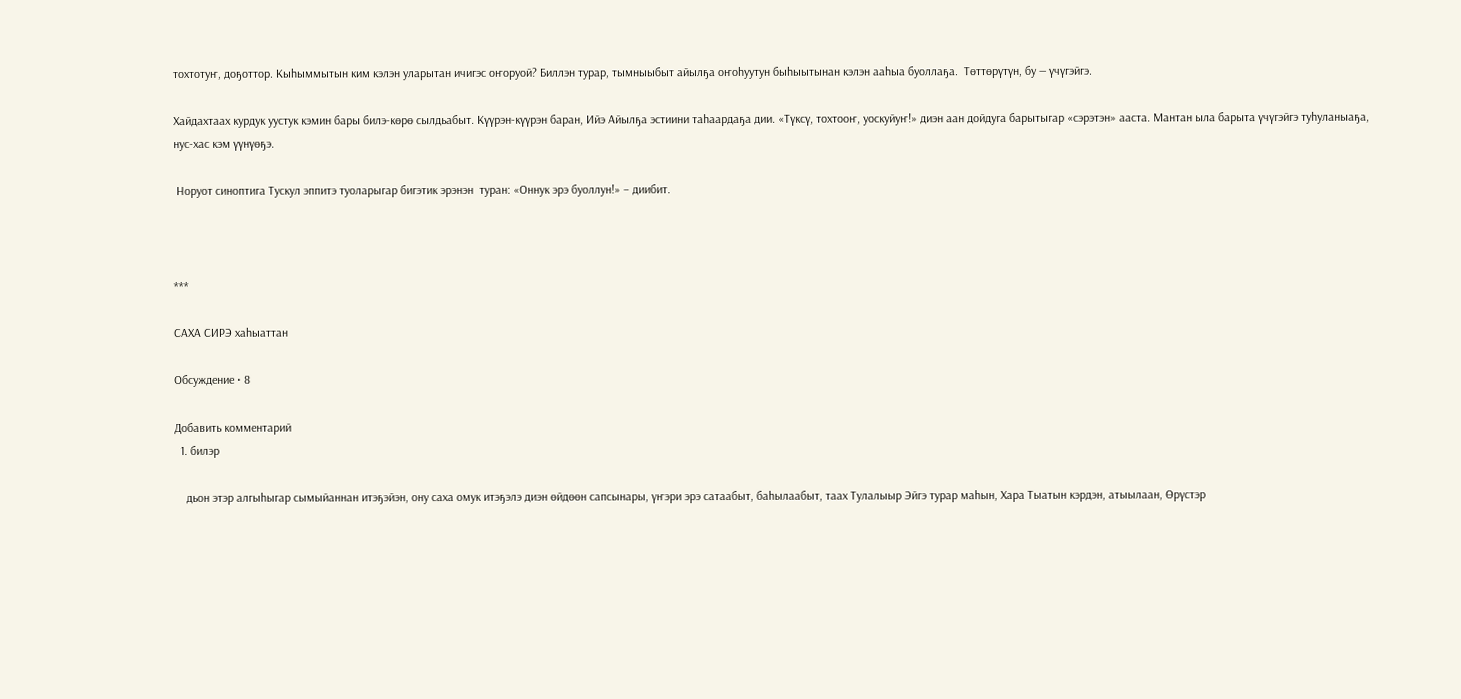тохтотуҥ, доҕоттор. Кыһыммытын ким кэлэн уларытан ичигэс оҥоруой? Биллэн турар, тымныыбыт айылҕа оҥоһуутун быһыытынан кэлэн ааһыа буоллаҕа.  Төттөрүтүн, бу — үчүгэйгэ.

Хайдахтаах курдук уустук кэмин бары билэ-көрө сылдьабыт. Күүрэн-күүрэн баран, Ийэ Айылҕа эстиини таһаардаҕа дии. «Түксү, тохтооҥ, уоскуйуҥ!» диэн аан дойдуга барытыгар «сэрэтэн» ааста. Мантан ыла барыта үчүгэйгэ туһуланыаҕа, нус-хас кэм үүнүөҕэ.

 Норуот синоптига Тускул эппитэ туоларыгар бигэтик эрэнэн  туран: «Оннук эрэ буоллун!» – диибит.



***

САХА СИРЭ хаһыаттан

Обсуждение • 8

Добавить комментарий
  1. билэр

    дьон этэр алгыһыгар сымыйаннан итэҕэйэн, ону саха омук итэҕэлэ диэн өйдөөн сапсынары, үҥэри эрэ сатаабыт, баһылаабыт, таах Тулалыыр Эйгэ турар маһын, Хара Тыатын кэрдэн, атыылаан, Өрүстэр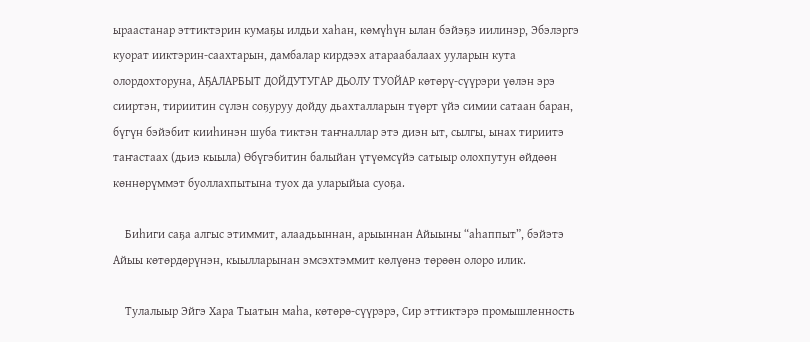ыраастанар эттиктэрин кумаҕы илдьи хаһан, көмүһүн ылан бэйэҕэ иилинэр, Эбэлэргэ куорат ииктэрин-саахтарын, дамбалар кирдээх атараабалаах ууларын кута олордохторуна, АҔАЛАРБЫТ ДОЙДУТУГАР ДЬОЛУ ТУОЙАР көтөрү-сүүрэри үөлэн эрэ сииртэн, тириитин сүлэн соҕуруу дойду дьахталларын түөрт үйэ симии сатаан баран, бүгүн бэйэбит кииһинэн шуба тиктэн таҥналлар этэ диэн ыт, сылгы, ынах тириитэ таҥастаах (дьиэ кыыла) Өбүгэбитин балыйан үтүөмсүйэ сатыыр олохпутун өйдөөн көннөрүммэт буоллахпытына туох да уларыйыа суоҕа.

    Биһиги саҕа алгыс этиммит, алаадьыннан, арыыннан Айыыны “аһаппыт”, бэйэтэ Айыы көтөрдөрүнэн, кыылларынан эмсэхтэммит көлүөнэ төрөөн олоро илик.

    Тулалыыр Эйгэ Хара Тыатын маһа, көтөрө-сүүрэрэ, Сир эттиктэрэ промышленность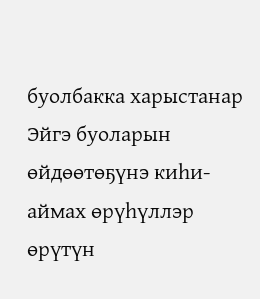буолбакка харыстанар Эйгэ буоларын өйдөөтөҕүнэ киһи-аймах өрүһүллэр өрүтүн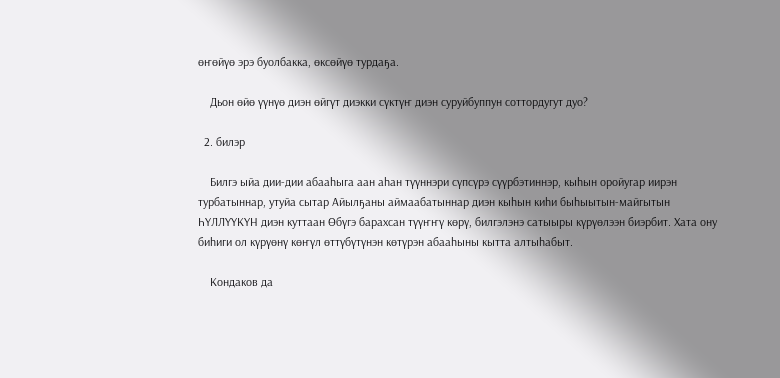өҥөйүө эрэ буолбакка, өксөйүө турдаҕа.

    Дьон өйө үүнүө диэн өйгүт диэкки сүктүҥ диэн суруйбуппун соттордугут дуо?

  2. билэр

    Билгэ ыйа дии-дии абааһыга аан аһан түүннэри сүпсүрэ сүүрбэтиннэр, кыһын оройугар иирэн турбатыннар, утуйа сытар Айылҕаны аймаабатыннар диэн кыһын киһи быһыытын-майгытын ҺҮЛЛҮҮКҮН диэн куттаан Өбүгэ барахсан түүҥҥү көрү, билгэлэнэ сатыыры күрүөлээн биэрбит. Хата ону биһиги ол күрүөнү көҥүл өттүбүтүнэн көтүрэн абааһыны кытта алтыһабыт.

    Кондаков да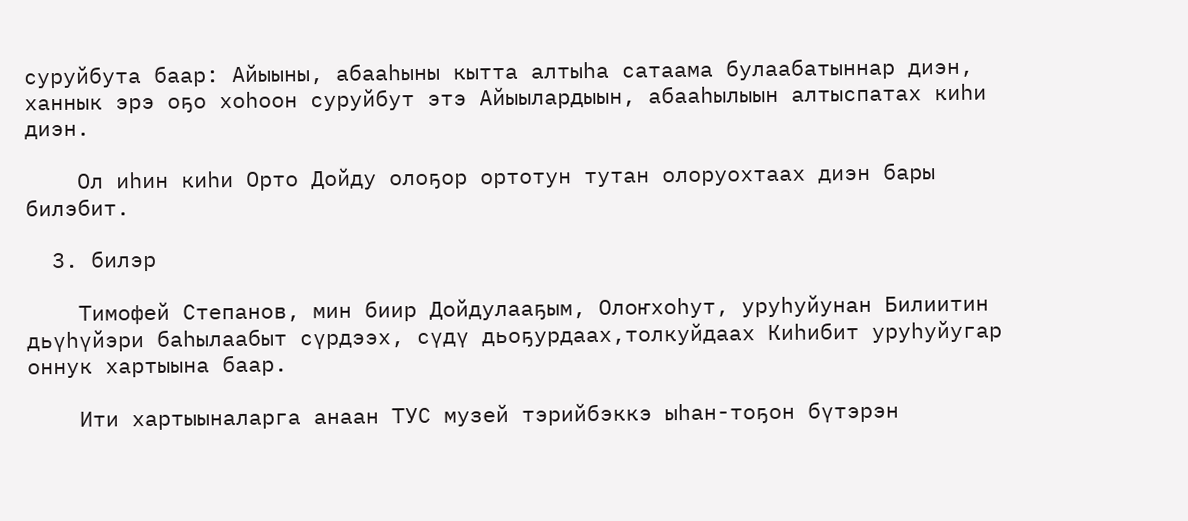суруйбута баар: Айыыны, абааһыны кытта алтыһа сатаама булаабатыннар диэн, ханнык эрэ оҕо хоһоон суруйбут этэ Айыылардыын, абааһылыын алтыспатах киһи диэн.

    Ол иһин киһи Орто Дойду олоҕор ортотун тутан олоруохтаах диэн бары билэбит.

  3. билэр

    Тимофей Степанов, мин биир Дойдулааҕым, Олоҥхоһут, уруһуйунан Билиитин дьүһүйэри баһылаабыт сүрдээх, сүдү дьоҕурдаах,толкуйдаах Киһибит уруһуйугар оннук хартыына баар.

    Ити хартыыналарга анаан ТУС музей тэрийбэккэ ыһан-тоҕон бүтэрэн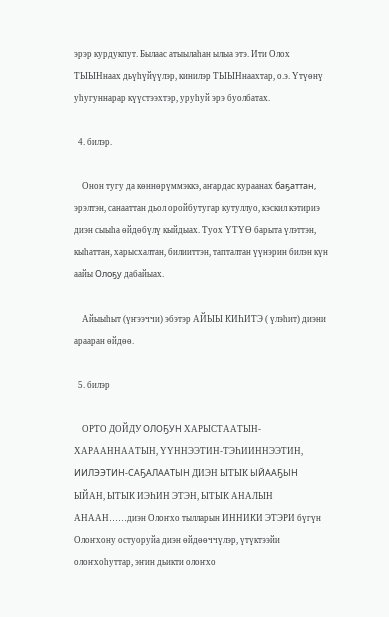эрэр курдукпут. Былаас атыылаһан ылыа этэ. Ити Олох ТЫЫНнаах дьүһүйүүлэр, кинилэр ТЫЫНнаахтар, о.э. Үтүөнү уһугуннарар күүстээхтэр, уруһуй эрэ буолбатах.

  4. билэр.

    Онон тугу да көннөрүммэккэ, аҥардас кураанах баҕаттан, эрэлтэн, санааттан дьол оройбутугар кутуллуо, кэскил кэтириэ диэн сыыһа өйдөбүлү кыйдыах. Туох ҮТҮӨ барыта үлэттэн, кыһаттан, харысхалтан, билииттэн, тапталтан үүнэрин билэн күн аайы Олоҕу дабайыах.

    Айыыһыт (үҥээччи) эбэтэр АЙЫЫ КИҺИТЭ ( үлэһит) диэни арааран өйдөө.

  5. билэр

    ОРТО ДОЙДУ ОЛОҔУН ХАРЫСТААТЫН-ХАРААННААТЫН, ҮҮННЭЭТИН-ТЭҺИИННЭЭТИН, ИИЛЭЭТИН-САҔАЛААТЫН ДИЭН ЫТЫК ЫЙААҔЫН ЫЙАН, ЫТЫК ИЭҺИН ЭТЭН, ЫТЫК АНАЛЫН АНААН……диэн Олоҥхо тылларын ИННИКИ ЭТЭРИ бүгүн Олоҥхону остуоруйа диэн өйдөөччүлэр, үтүктээйи олоҥхоһуттар, эҥин дьикти олоҥхо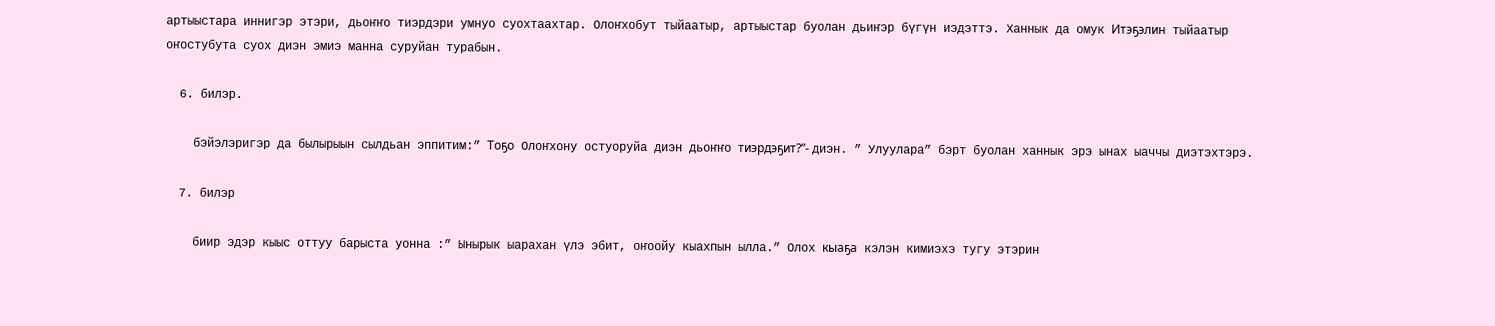артыыстара иннигэр этэри, дьоҥҥо тиэрдэри умнуо суохтаахтар. Олоҥхобут тыйаатыр, артыыстар буолан дьиҥэр бүгүн иэдэттэ. Ханнык да омук Итэҕэлин тыйаатыр оҥостубута суох диэн эмиэ манна суруйан турабын.

  6. билэр.

    бэйэлэригэр да былырыын сылдьан эппитим:” Тоҕо Олоҥхону остуоруйа диэн дьоҥҥо тиэрдэҕит?”- диэн. ” Улуулара” бэрт буолан ханнык эрэ ынах ыаччы диэтэхтэрэ.

  7. билэр

    биир эдэр кыыс оттуу барыста уонна :” Ынырык ыарахан үлэ эбит, оҥоойу кыахпын ылла.” Олох кыаҕа кэлэн кимиэхэ тугу этэрин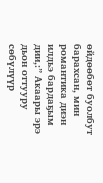өйдөөбөт буолбут барахсан, мин романтика диэн илдьэ бардаҕым дии,:” Акаары эрэ дьон оттууру сөбүлүүр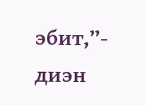эбит,”- диэн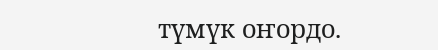түмүк оҥордо.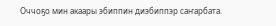Оччоҕо мин акаары эбиппин диэбиппэр саҥарбата.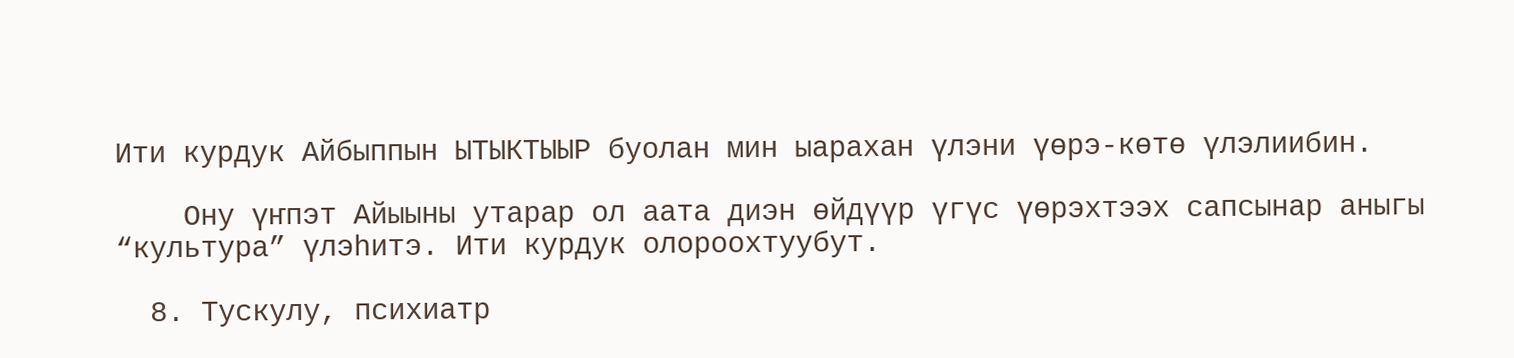Ити курдук Айбыппын ЫТЫКТЫЫР буолан мин ыарахан үлэни үөрэ-көтө үлэлиибин.

    Ону үҥпэт Айыыны утарар ол аата диэн өйдүүр үгүс үөрэхтээх сапсынар аныгы “культура” үлэһитэ. Ити курдук олороохтуубут.

  8. Тускулу, психиатр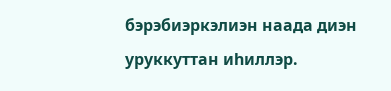бэрэбиэркэлиэн наада диэн уруккуттан иһиллэр.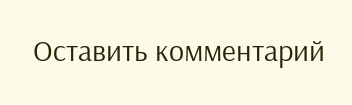Оставить комментарий